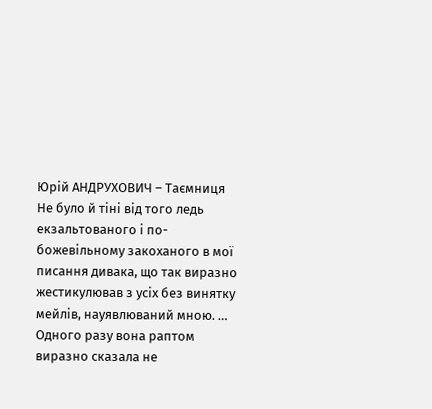Юрій АНДРУХОВИЧ – Таємниця
Не було й тіні від того ледь екзальтованого і по-божевільному закоханого в мої писання дивака, що так виразно жестикулював з усіх без винятку мейлів, науявлюваний мною. … Одного разу вона раптом виразно сказала не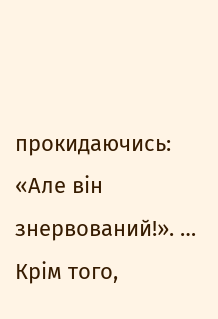прокидаючись: «Але він знервований!». … Крім того,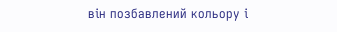він позбавлений кольору і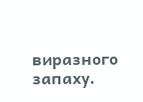виразного запаху.